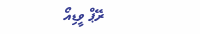ރޭޕް ވީޑިއޯ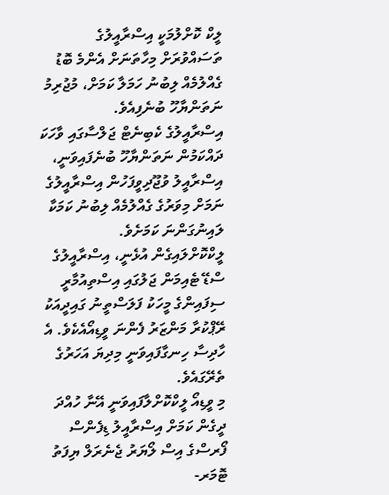ލީކް ކޮށްލުމަކީ އިސްރާއީލުގެ ތަސައްވުރަށް މިހާތަނަށް އެންމެ ބޮޑު ގެއްލުމެއް ލިބުނު ހަމަލާ ކަމަށް، މުޖުރިމު ނަތަންޔާހޫ ބުނެފިއެވެ.
އިސްރާއީލުގެ ކެބިނެޓް ޖަލްސާގައި ވާހަކަ ދައްކަމުން ނަތަންޔާހޫ ބުނެފައިވަނީ، އިސްރާއީލު ވުޖޫދިވީފަހުން އިސްރާއީލުގެ ނަމަށް މިވަރުގެ ގެއްލުމެއް ލިބުނު ކަމަކާ ލައިނުގަންނަ ކަމަށެވެ.
ލީކްކޮށްލައިގެން އުޅެނީ، އިސްރާއީލުގެ ސްޑޭ ޓެއިމަން ޖަލުގައި އިސްތިއުމާރީ ސިފައިންގެ މީހަކު ފަލަސްތީނު ގައިދީއަކު ރޭޕްކުރާ މަންޒަރު ފެންނަ ވީޑިއޯއެކެވެ. އެ ހާދިސާ ހިނގާފައިވަނީ މިދިޔަ އަހަރުގެ ތެރޭގައެވެ.
މި ވީޑިއޯ ލީކްކޮށްލާފައިވަނީ އޭނާ ހުއްދަ ދީގެން ކަމަށް އިސްރާއީލު ޑިފެންސް ފޯރސްގެ އިސް ލޯޔަރު ޖެނެރަލް ޔިފަތު ޓޮމަރ-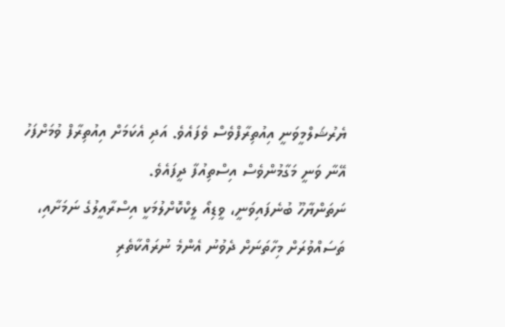ޔެރުޝަލްމީވަނީ އިއުތިރާފްވެސް ވެފައެވެ. އަދި އެކަމަށް އިއުތިރާފް ވުމަށްފަހު އޭނާ ވަނީ މަގާމުންވެސް އިސްތިއުފާ ދީފައެވެ.
ނަތަންޔާހޫ ބުނެފައިވަނީ، ވީޑިއޯ ލީކްކޮށްލުމަކީ އިސްރާއީލުގެ ނަމަށާއި، ތަސައްވުރަށް މިހާތަނަށް ދެވުނު އެންމެ ނުރައްކާތެރި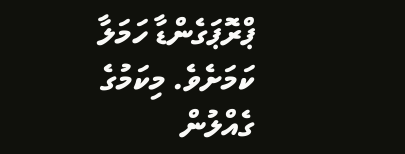ޕްރޮޕަގެންޑާ ހަމަލާ ކަމަށެވެ. މިކަމުގެ ގެއްލުން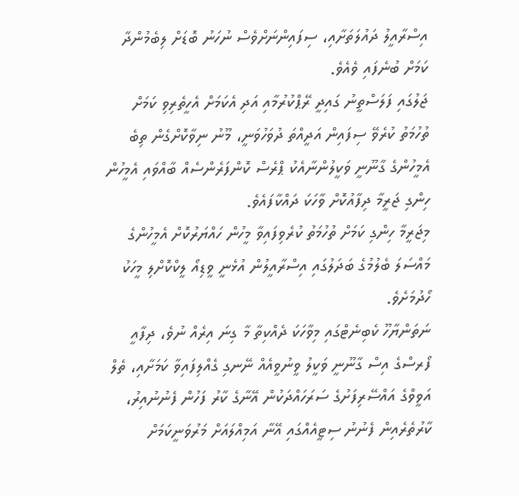އިސްރާއީލު ދައުލަތަށާއި، ސިފައިންނަށްވެސް ނުހަނު ބޮޑަށް ލިބެމުންދާ ކަމަށް ބުނެފައި ވެއެވެ.
ޖަލުގައި ފަލަސްތީނު ގައިދީ ރޭޕްކުރުމާއި އަދި އެކަމަށް އެހީތެރިވި ކަމަށް ތުހުމަތު ކުރެވޭ ސިފައިން އަދީއްތަ ދުވަހުވަނީ، މޫނު ނިވާކޮށްގެން ތިބެ އެމީހުންގެ ގާނޫނީ ވަކީލުންނާއެކު ޕްރެސް ކޮންފަރެންސެއް ބާއްވައި އެމީހުން ހިންގި ޖަރީމާ ދިފާއުކޮށް ވާހަކަ ދައްކާފައެވެ.
މިޖަރީމާ ހިންގި ކަމަށް ތުހުމަތު ކުރެވިފައިވާ މީހުން ހައްޔަރުކޮށް އެމީހުންގެ މައްސަލަ ބެލުމުގެ ބަދަލުގައި އިސްރާއީލުން އުޅެނީ ވީޑިއޯ ލީކްކޮށްލި މީހަކު ހޯދުމަށެވެ.
ނަތަންޔާހޫ ކެބިނެޓްގައި މިވާހަކަ ދެއްކިތާ މާ ގިނަ އިރެއް ނުވެ، ދިފާއީ ފޯރސްގެ އިސް ގާނޫނީ ވަކީލު ވީނުވީއެއް ނޭނގި ގެއްލިފައިވާ ކަމަށާއި، ތެލް އަވީވްގެ އައްސޭރިފަށުގެ ސަރަހައްދަކުން އޭނާގެ ކާރު ފަހުން ފެނުނުއިރު، ކާރުތެރެއިން ފެނުނު ސިޓީއެއްގައި އޭނާ އަމިއްލައަށް މަރުވަނީކަމަށް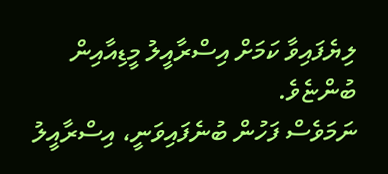ލިޔެފައިވާ ކަމަށް އިސްރާއީލު މީޑިއާއިން ބުންޏެވެ.
ނަމަވެސް ފަހުން ބުނެފައިވަނީ، އިސްރާއީލު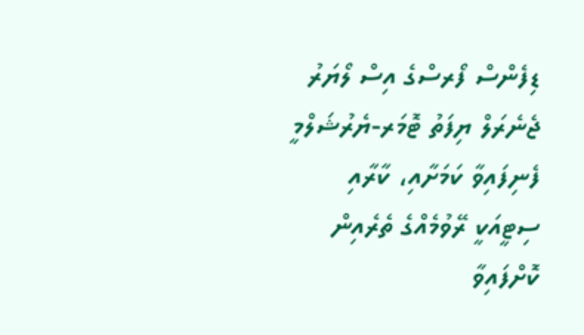ޑިފެންސް ފޯރސްގެ އިސް ލޯޔަރު ޖެނެރަލް ޔިފަތު ޓޮމަރ-ޔެރުޝަލްމީ ފެނިފައިވާ ކަމަށާއި، ކާރާއި ސިޓީއަކީ ރޭވުމެއްގެ ތެރެއިން ކޮށްފައިވާ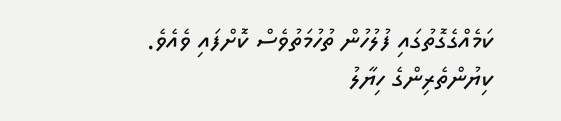ކަމެއްގެގޮތުގައި ފުލުހުން ތުހުމަތުވެސް ކޮށްފައި ވެއެވެ.
ކިޔުންތެރިންގެ ހިޔާލު